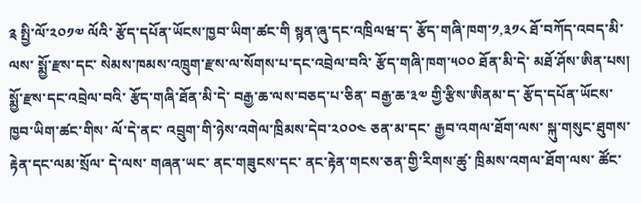༉ སྤྱི་ལོ་༢༠༡༧ ལོའི་ རྩོད་དཔོན་ཡོངས་ཁྱབ་ཡིག་ཚང་གི སྙན་ཞུ་དང་འཁྲིལཝ་ད་ རྩོད་གཞི་ཁག་༡,༣༡༨ ཐོ་བཀོད་འབད་མི་ལས་ སྨྱོ་རྫས་དང་ སེམས་ཁམས་འཁྲུག་རྫས་ལ་སོགས་པ་དང་འབྲེལ་བའི་ རྩོད་གཞི་ཁག་༥༠༠ ཐོན་མི་དེ་ མཐོ་ཤོས་ཨིན་པས།
སྨྱོ་རྫས་དང་འབྲེལ་བའི་ རྩོད་གཞི་ཐོན་མི་དེ་ བརྒྱ་ཆ་ལས་བཅད་པ་ཅིན་ བརྒྱ་ཆ་༣༧ གྱི་རྩིས་ཨིནམ་ད་ རྩོད་དཔོན་ཡོངས་ཁྱབ་ཡིག་ཚང་གིས་ ལོ་དེ་ནང་ འབྲུག་གི་ཉེས་འགེལ་ཁྲིམས་དེབ་༢༠༠༤ ཅན་མ་དང་ རྒྱབ་འགལ་ཐོག་ལས་ སྐུ་གསུང་ཐུགས་རྟེན་དང་ལམ་སྲོལ་ དེ་ལས་ གཞན་ཡང་ ནང་གཟུངས་དང་ ནང་རྟེན་གངས་ཅན་གྱི་རིགས་ཚུ་ ཁྲིམས་འགལ་ཐོག་ལས་ ཚོང་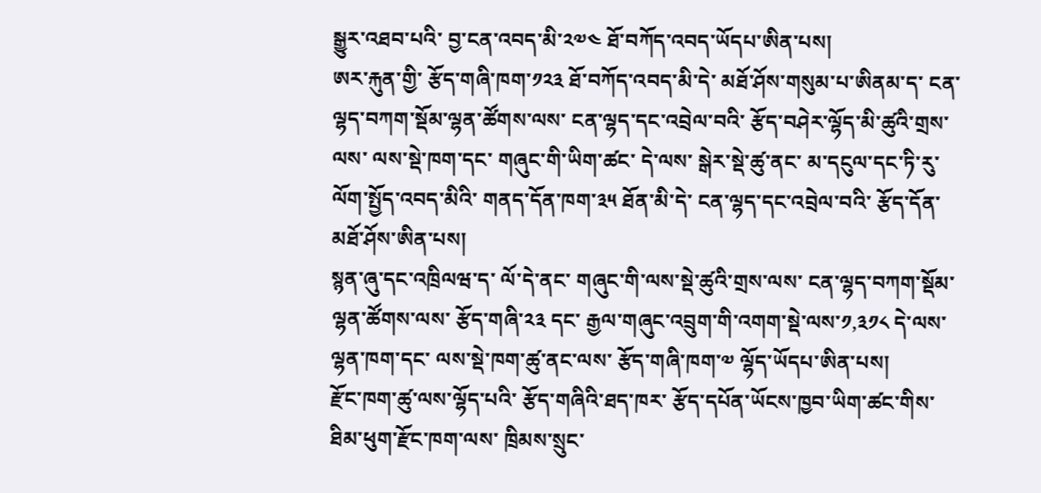སྒྱུར་འཐབ་པའི་ བྱ་ངན་འབད་མི་༢༧༤ ཐོ་བཀོད་འབད་ཡོདཔ་ཨིན་པས།
ཨར་རྐུན་གྱི་ རྩོད་གཞི་ཁག་༡༢༣ ཐོ་བཀོད་འབད་མི་དེ་ མཐོ་ཤོས་གསུམ་པ་ཨིནམ་ད་ ངན་ལྷད་བཀག་སྡོམ་ལྷན་ཚོགས་ལས་ ངན་ལྷད་དང་འབྲེལ་བའི་ རྩོད་བཤེར་ལྷོད་མི་ཚུའི་གྲས་ལས་ ལས་སྡེ་ཁག་དང་ གཞུང་གི་ཡིག་ཚང་ དེ་ལས་ སྒེར་སྡེ་ཚུ་ནང་ མ་དངུལ་དང་ཏི་རུ་ ལོག་སྤྱོད་འབད་མིའི་ གནད་དོན་ཁག་༣༥ ཐོན་མི་དེ་ ངན་ལྷད་དང་འབྲེལ་བའི་ རྩོད་དོན་མཐོ་ཤོས་ཨིན་པས།
སྙན་ཞུ་དང་འཁྲིལཝ་ད་ ལོ་དེ་ནང་ གཞུང་གི་ལས་སྡེ་ཚུའི་གྲས་ལས་ ངན་ལྷད་བཀག་སྡོམ་ལྷན་ཚོགས་ལས་ རྩོད་གཞི་༢༣ དང་ རྒྱལ་གཞུང་འབྲུག་གི་འགག་སྡེ་ལས་༡,༣༡༨ དེ་ལས་ ལྷན་ཁག་དང་ ལས་སྡེ་ཁག་ཚུ་ནང་ལས་ རྩོད་གཞི་ཁག་༧ ལྷོད་ཡོདཔ་ཨིན་པས།
རྫོང་ཁག་ཚུ་ལས་ལྷོད་པའི་ རྩོད་གཞིའི་ཐད་ཁར་ རྩོད་དཔོན་ཡོངས་ཁྱབ་ཡིག་ཚང་གིས་ ཐིམ་ཕུག་རྫོང་ཁག་ལས་ ཁྲིམས་སྲུང་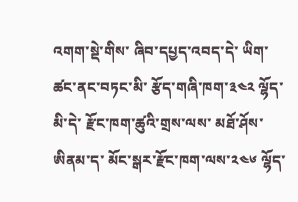འགག་སྡེ་གིས་ ཞིབ་དཔྱད་འབད་དེ་ ཡིག་ཚང་ནང་བཏང་མི་ རྩོད་གཞི་ཁག་༣༤༢ ལྷོད་མི་དེ་ རྫོང་ཁག་ཚུའི་གྲས་ལས་ མཐོ་ཤོས་ཨིནམ་ད་ མོང་སྒར་རྫོང་ཁག་ལས་༢༤༦ ལྷོད་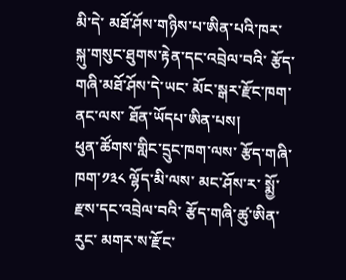མི་དེ་ མཐོ་ཤོས་གཉིས་པ་ཨིན་པའི་ཁར་ སྐུ་གསུང་ཐུགས་རྟེན་དང་འབྲེལ་བའི་ རྩོད་གཞི་མཐོ་ཤོས་དེ་ཡང་ མོང་སྒར་རྫོང་ཁག་ནང་ལས་ ཐོན་ཡོདཔ་ཨིན་པས།
ཕུན་ཚོགས་གླིང་དྲུང་ཁག་ལས་ རྩོད་གཞི་ཁག་༡༣༨ ལྷོད་མི་ལས་ མང་ཤོས་ར་ སྨྱོ་རྫས་དང་འབྲེལ་བའི་ རྩོད་གཞི་ཚུ་ཨིན་རུང་ མགར་ས་རྫོང་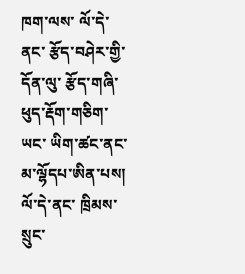ཁག་ལས་ ལོ་དེ་ནང་ རྩོད་བཤེར་གྱི་དོན་ལུ་ རྩོད་གཞི་ཕུད་རྡོག་གཅིག་ཡང་ ཡིག་ཚང་ནང་ མ་ལྷོདཔ་ཨིན་པས།
ལོ་དེ་ནང་ ཁྲིམས་སྲུང་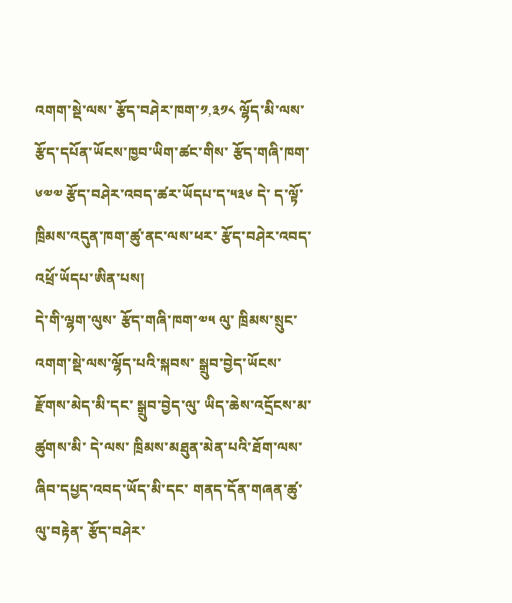འགག་སྡེ་ལས་ རྩོད་བཤེར་ཁག་༡,༣༡༨ ལྷོད་མི་ལས་ རྩོད་དཔོན་ཡོངས་ཁྱབ་ཡིག་ཚང་གིས་ རྩོད་གཞི་ཁག་༦༧༧ རྩོད་བཤེར་འབད་ཚར་ཡོདཔ་ད་༥༣༦ དེ་ ད་ལྟོ་ ཁྲིམས་འདུན་ཁག་ཚུ་ནང་ལས་ཕར་ རྩོད་བཤེར་འབད་འཕྲོ་ཡོདཔ་ཨིན་པས།
དེ་གི་ལྷག་ལུས་ རྩོད་གཞི་ཁག་༧༥ ལུ་ ཁྲིམས་སྲུང་འགག་སྡེ་ལས་ལྷོད་པའི་སྐབས་ སྒྲུབ་བྱེད་ཡོངས་རྫོགས་མེད་མི་དང་ སྒྲུབ་བྱེད་ལུ་ ཡིད་ཆེས་འདྲོངས་མ་ཚུགས་མི་ དེ་ལས་ ཁྲིམས་མཐུན་མེན་པའི་ཐོག་ལས་ ཞིབ་དཔྱད་འབད་ཡོད་མི་དང་ གནད་དོན་གཞན་ཚུ་ལུ་བརྟེན་ རྩོད་བཤེར་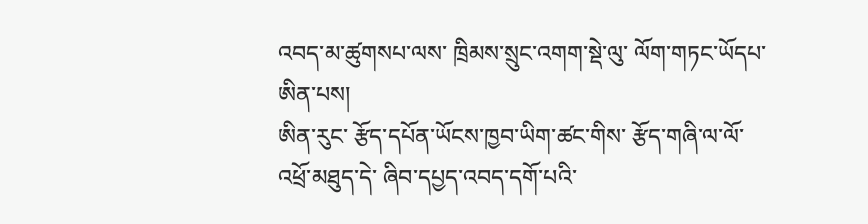འབད་མ་ཚུགསཔ་ལས་ ཁྲིམས་སྲུང་འགག་སྡེ་ལུ་ ལོག་གཏང་ཡོདཔ་ཨིན་པས།
ཨིན་རུང་ རྩོད་དཔོན་ཡོངས་ཁྱབ་ཡིག་ཚང་གིས་ རྩོད་གཞི་ལ་ལོ་ འཕྲོ་མཐུད་དེ་ ཞིབ་དཔྱད་འབད་དགོ་པའི་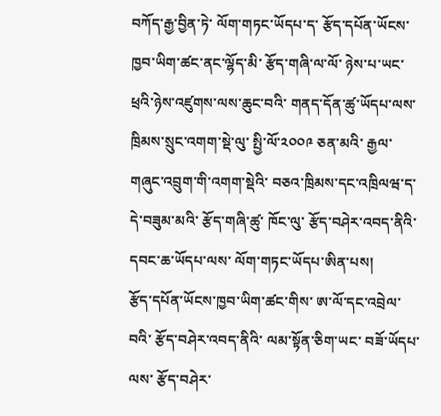བཀོད་རྒྱ་བྱིན་ཏེ་ ལོག་གཏང་ཡོདཔ་ད་ རྩོད་དཔོན་ཡོངས་ཁྱབ་ཡིག་ཚང་ནང་ལྷོད་མི་ རྩོད་གཞི་ལ་ལོ་ ཉེས་པ་ཡང་ཕྲའི་ཉེས་འཛུགས་ལས་ཆུང་བའི་ གནད་དོན་ཚུ་ཡོདཔ་ལས་ ཁྲིམས་སྲུང་འགག་སྡེ་ལུ་ སྤྱི་ལོ་༢༠༠༩ ཅན་མའི་ རྒྱལ་གཞུང་འབྲུག་གི་འགག་སྡེའི་ བཅའ་ཁྲིམས་དང་འཁྲིལཝ་ད་ དེ་བཟུམ་མའི་ རྩོད་གཞི་ཚུ་ ཁོང་ལུ་ རྩོད་བཤེར་འབད་ནིའི་ དབང་ཆ་ཡོདཔ་ལས་ ལོག་གཏང་ཡོདཔ་ཨིན་པས།
རྩོད་དཔོན་ཡོངས་ཁྱབ་ཡིག་ཚང་གིས་ ཨ་ལོ་དང་འབྲེལ་བའི་ རྩོད་བཤེར་འབད་ནིའི་ ལམ་སྟོན་ཅིག་ཡང་ བཟོ་ཡོདཔ་ལས་ རྩོད་བཤེར་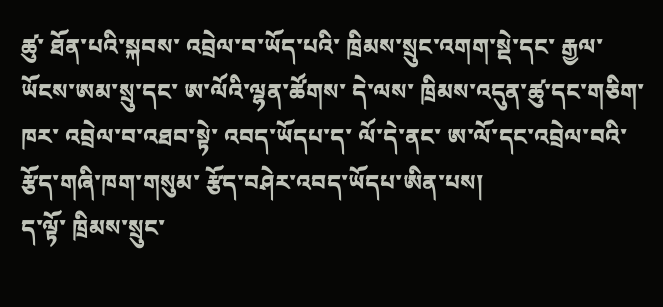ཚུ་ ཐོན་པའི་སྐབས་ འབྲེལ་བ་ཡོད་པའི་ ཁྲིམས་སྲུང་འགག་སྡེ་དང་ རྒྱལ་ཡོངས་ཨམ་སྲུ་དང་ ཨ་ལོའི་ལྷན་ཚོགས་ དེ་ལས་ ཁྲིམས་འདུན་ཚུ་དང་གཅིག་ཁར་ འབྲེལ་བ་འཐབ་སྟེ་ འབད་ཡོདཔ་ད་ ལོ་དེ་ནང་ ཨ་ལོ་དང་འབྲེལ་བའི་ རྩོད་གཞི་ཁག་གསུམ་ རྩོད་བཤེར་འབད་ཡོདཔ་ཨིན་པས།
ད་ལྟོ་ ཁྲིམས་སྲུང་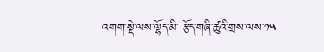འགག་སྡེ་ལས་ལྷོད་མི་ རྩོད་གཞི་ཚུའི་གྲས་ལས་༡༥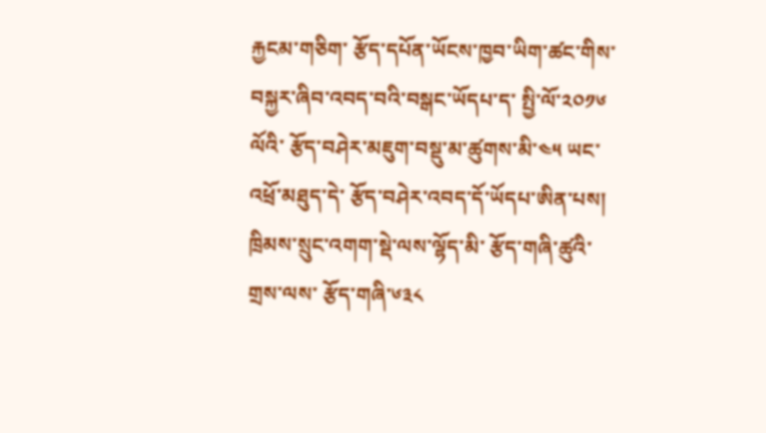རྐྱངམ་གཅིག་ རྩོད་དཔོན་ཡོངས་ཁྱབ་ཡིག་ཚང་གིས་ བསྐྱར་ཞིབ་འབད་བའི་བསྒང་ཡོདཔ་ད་ སྤྱི་ལོ་༢༠༡༦ ལོའི་ རྩོད་བཤེར་མཇུག་བསྡུ་མ་ཚུགས་མི་༤༥ ཡང་ འཕྲོ་མཐུད་དེ་ རྩོད་བཤེར་འབད་དོ་ཡོདཔ་ཨིན་པས།
ཁྲིམས་སྲུང་འགག་སྡེ་ལས་ལྷོད་མི་ རྩོད་གཞི་ཚུའི་གྲས་ལས་ རྩོད་གཞི་༦༣༨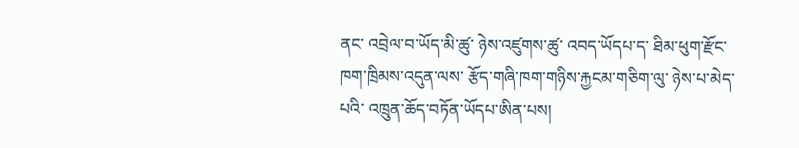ནང་ འབྲེལ་བ་ཡོད་མི་ཚུ་ ཉེས་འཛུགས་ཚུ་ འབད་ཡོདཔ་ད་ ཐིམ་ཕུག་རྫོང་ཁག་ཁྲིམས་འདུན་ལས་ རྩོད་གཞི་ཁག་གཉིས་རྐྱངམ་གཅིག་ལུ་ ཉེས་པ་མེད་པའི་ འཁྲུན་ཆོད་བཏོན་ཡོདཔ་ཨིན་པས།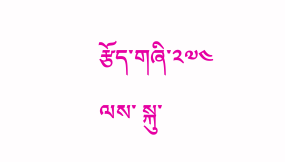རྩོད་གཞི་༢༧༤ ལས་ སྐུ་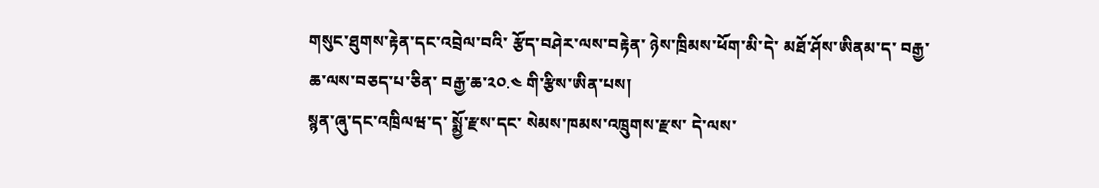གསུང་ཐུགས་རྟེན་དང་འབྲེལ་བའི་ རྩོད་བཤེར་ལས་བརྟེན་ ཉེས་ཁྲིམས་ཕོག་མི་དེ་ མཐོ་ཤོས་ཨིནམ་ད་ བརྒྱ་ཆ་ལས་བཅད་པ་ཅིན་ བརྒྱ་ཆ་༢༠.༤ གི་རྩིས་ཨིན་པས།
སྙན་ཞུ་དང་འཁྲིལཝ་ད་ སྨྱོ་རྫས་དང་ སེམས་ཁམས་འཁྲུགས་རྫས་ དེ་ལས་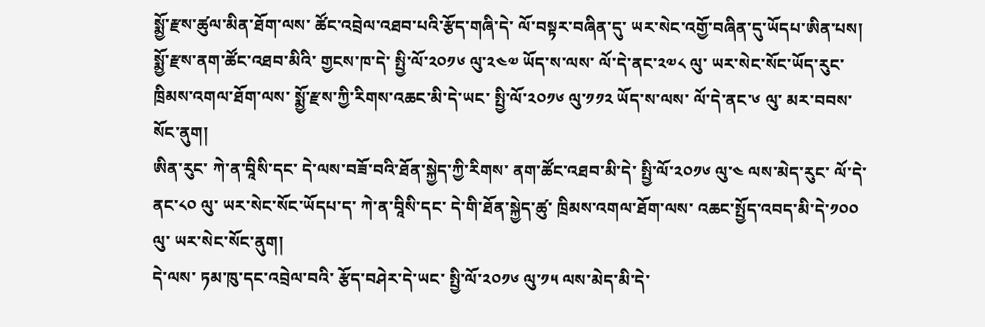སྨྱོ་རྫས་ཚུལ་མིན་ཐོག་ལས་ ཚོང་འབྲེལ་འཐབ་པའི་རྩོད་གཞི་དེ་ ལོ་བསྟར་བཞིན་དུ་ ཡར་སེང་འགྱོ་བཞིན་དུ་ཡོདཔ་ཨིན་པས།
སྨྱོ་རྫས་ནག་ཚོང་འཐབ་མིའི་ གྱངས་ཁ་དེ་ སྤྱི་ལོ་༢༠༡༦ ལུ་༢༤༧ ཡོད་ས་ལས་ ལོ་དེ་ནང་༢༧༨ ལུ་ ཡར་སེང་སོང་ཡོད་རུང་ ཁྲིམས་འགལ་ཐོག་ལས་ སྨྱོ་རྫས་ཀྱི་རིགས་འཆང་མི་དེ་ཡང་ སྤྱི་ལོ་༢༠༡༦ ལུ་༡༡༢ ཡོད་ས་ལས་ ལོ་དེ་ནང་༦ ལུ་ མར་བབས་སོང་ནུག།
ཨིན་རུང་ ཀེ་ན་བཱིསི་དང་ དེ་ལས་བཟོ་བའི་ཐོན་སྐྱེད་ཀྱི་རིགས་ ནག་ཚོང་འཐབ་མི་དེ་ སྤྱི་ལོ་༢༠༡༦ ལུ་༤ ལས་མེད་རུང་ ལོ་དེ་ནང་༨༠ ལུ་ ཡར་སེང་སོང་ཡོདཔ་ད་ ཀེ་ན་བཱིསི་དང་ དེ་གི་ཐོན་སྐྱེད་ཚུ་ ཁྲིམས་འགལ་ཐོག་ལས་ འཆང་སྤྱོད་འབད་མི་དེ་༡༠༠ ལུ་ ཡར་སེང་སོང་ནུག།
དེ་ལས་ ཏམ་ཁུ་དང་འབྲེལ་བའི་ རྩོད་བཤེར་དེ་ཡང་ སྤྱི་ལོ་༢༠༡༦ ལུ་༡༥ ལས་མེད་མི་དེ་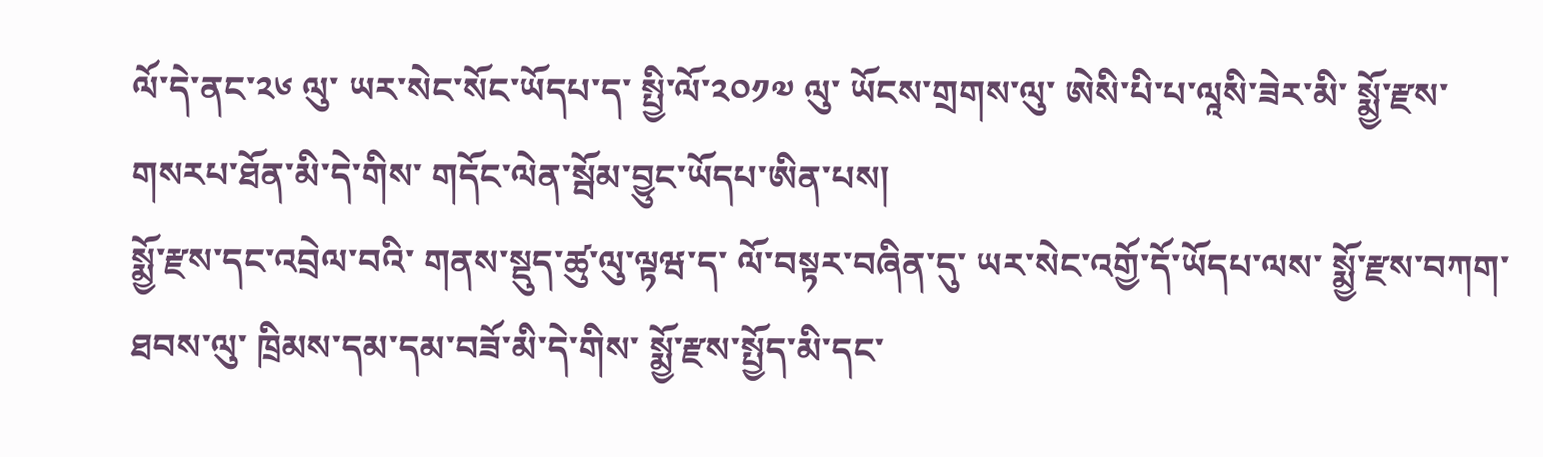ལོ་དེ་ནང་༢༦ ལུ་ ཡར་སེང་སོང་ཡོདཔ་ད་ སྤྱི་ལོ་༢༠༡༧ ལུ་ ཡོངས་གྲགས་ལུ་ ཨེསི་པི་པ་ལཱསི་ཟེར་མི་ སྨྱོ་རྫས་གསརཔ་ཐོན་མི་དེ་གིས་ གདོང་ལེན་སྦོམ་བྱུང་ཡོདཔ་ཨིན་པས།
སྨྱོ་རྫས་དང་འབྲེལ་བའི་ གནས་སྡུད་ཚུ་ལུ་ལྟཝ་ད་ ལོ་བསྟར་བཞིན་དུ་ ཡར་སེང་འགྱོ་དོ་ཡོདཔ་ལས་ སྨྱོ་རྫས་བཀག་ཐབས་ལུ་ ཁྲིམས་དམ་དམ་བཟོ་མི་དེ་གིས་ སྨྱོ་རྫས་སྤྱོད་མི་དང་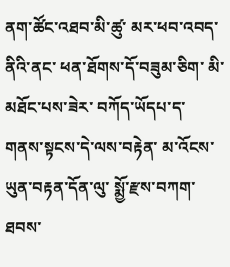ནག་ཚོང་འཐབ་མི་ཚུ་ མར་ཕབ་འབད་ནིའི་ནང་ ཕན་ཐོགས་དོ་བཟུམ་ཅིག་ མི་མཐོང་པས་ཟེར་ བཀོད་ཡོདཔ་ད་ གནས་སྟངས་དེ་ལས་བརྟེན་ མ་འོངས་ཡུན་བརྟན་དོན་ལུ་ སྨྱོ་རྫས་བཀག་ཐབས་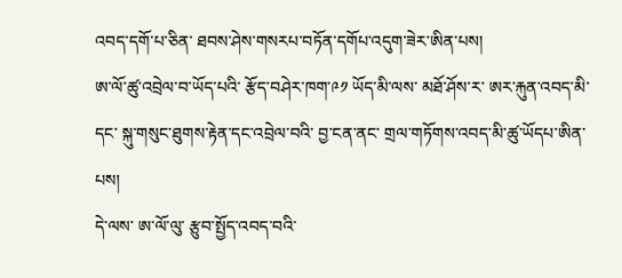འབད་དགོ་པ་ཅིན་ ཐབས་ཤེས་གསརཔ་བཏོན་དགོཔ་འདུག་ཟེར་ཨིན་པས།
ཨ་ལོ་ཚུ་འབྲེལ་བ་ཡོད་པའི་ རྩོད་བཤེར་ཁག་༩༡ ཡོད་མི་ལས་ མཐོ་ཤོས་ར་ ཨར་རྐུན་འབད་མི་དང་ སྐུ་གསུང་ཐུགས་རྟེན་དང་འབྲེལ་བའི་ བྱ་ངན་ནང་ གྲལ་གཏོགས་འབད་མི་ཚུ་ཡོདཔ་ཨིན་པས།
དེ་ལས་ ཨ་ལོ་ལུ་ རྩུབ་སྤྱོད་འབད་བའི་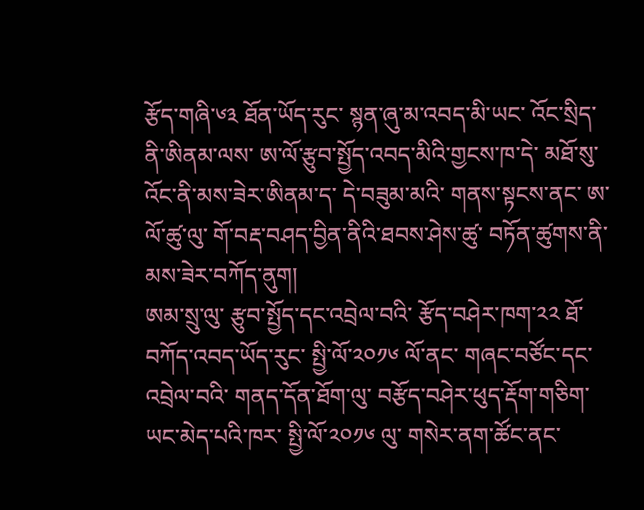རྩོད་གཞི་༦༣ ཐོན་ཡོད་རུང་ སྙན་ཞུ་མ་འབད་མི་ཡང་ འོང་སྲིད་ནི་ཨིནམ་ལས་ ཨ་ལོ་རྩུབ་སྤྱོད་འབད་མིའི་གྱངས་ཁ་དེ་ མཐོ་སུ་འོང་ནི་མས་ཟེར་ཨིནམ་ད་ དེ་བཟུམ་མའི་ གནས་སྟངས་ནང་ ཨ་ལོ་ཚུ་ལུ་ གོ་བརྡ་བཤད་བྱིན་ནིའི་ཐབས་ཤེས་ཚུ་ བཏོན་ཚུགས་ནི་མས་ཟེར་བཀོད་ནུག།
ཨམ་སྲུ་ལུ་ རྩུབ་སྤྱོད་དང་འབྲེལ་བའི་ རྩོད་བཤེར་ཁག་༢༢ ཐོ་བཀོད་འབད་ཡོད་རུང་ སྤྱི་ལོ་༢༠༡༦ ལོ་ནང་ གཞང་བཙོང་དང་འབྲེལ་བའི་ གནད་དོན་ཐོག་ལུ་ བརྩོད་བཤེར་ཕུད་རྡོག་གཅིག་ཡང་མེད་པའི་ཁར་ སྤྱི་ལོ་༢༠༡༦ ལུ་ གསེར་ནག་ཚོང་ནང་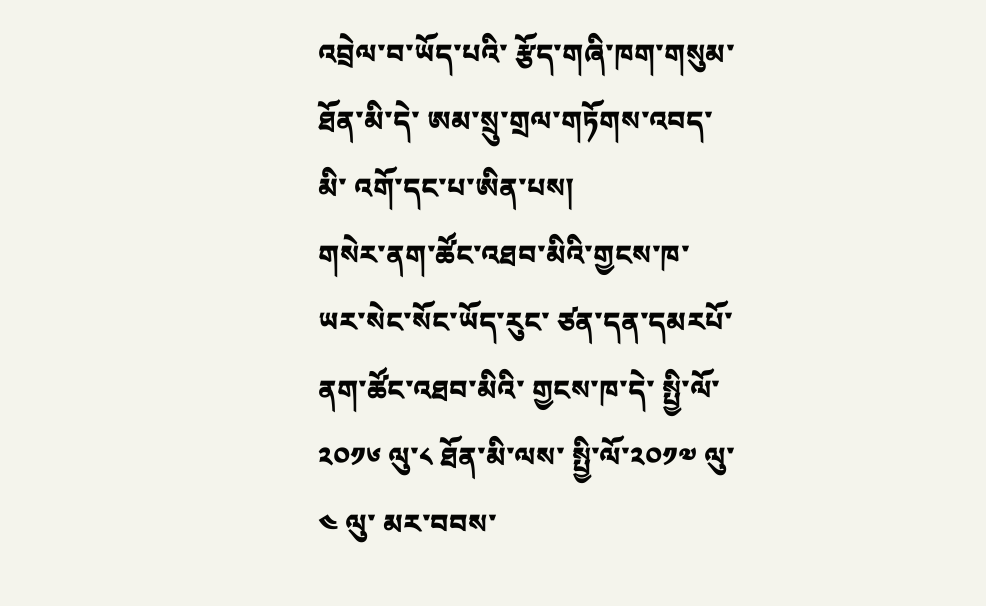འབྲེལ་བ་ཡོད་པའི་ རྩོད་གཞི་ཁག་གསུམ་ ཐོན་མི་དེ་ ཨམ་སྲུ་གྲལ་གཏོགས་འབད་མི་ འགོ་དང་པ་ཨིན་པས།
གསེར་ནག་ཚོང་འཐབ་མིའི་གྱངས་ཁ་ ཡར་སེང་སོང་ཡོད་རུང་ ཙན་དན་དམརཔོ་ནག་ཚོང་འཐབ་མིའི་ གྱངས་ཁ་དེ་ སྤྱི་ལོ་༢༠༡༦ ལུ་༨ ཐོན་མི་ལས་ སྤྱི་ལོ་༢༠༡༧ ལུ་༤ ལུ་ མར་བབས་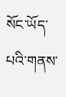སོང་ཡོད་པའི་གནས་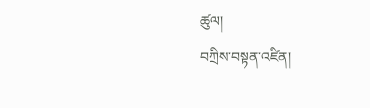ཚུལ།
བཀྲིས་བསྟན་འཛིན།